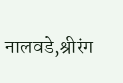नालवडे,श्रीरंग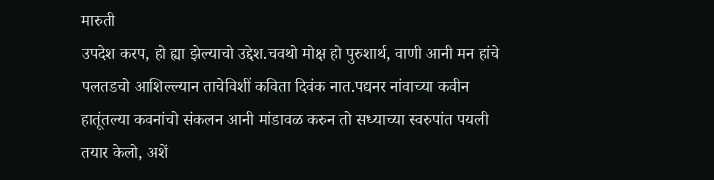मारुती
उपदेश करप, हो ह्या झेल्याचो उद्देश.चवथो मोक्ष हो पुरुशार्थ, वाणी आनी मन हांचे पलतडचो आशिल्ल्यान ताचेविशीं कविता दिवंक नात.पद्यनर नांवाच्या कवीन हातूंतल्या कवनांचो संकलन आनी मांडावळ करुन तो सध्याच्या स्वरुपांत पयली तयार केलो, अशें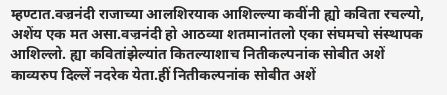म्हण्टात.वज्रनंदी राजाच्या आलशिरयाक आशिल्ल्या कवींनी ह्यो कविता रचल्यो, अशेंय एक मत असा.वज्रनंदी हो आठव्या शतमानांतलो एका संघमचो संस्थापक आशिल्लो. ह्या कवितांझेल्यांत कितल्याशाच नितीकल्पनांक सोबीत अशें काव्यरुप दिल्लें नदरेक येता.हीं नितीकल्पनांक सोबीत अशें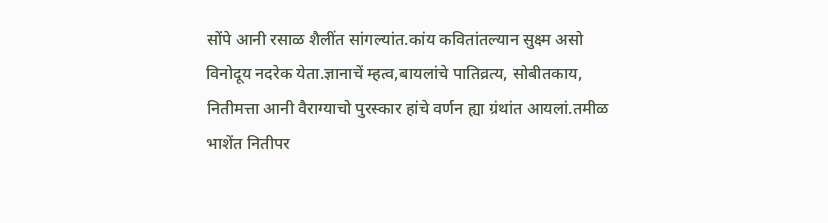सोंपे आनी रसाळ शैलींत सांगल्यांत.कांय कवितांतल्यान सुक्ष्म असो विनोदूय नदरेक येता.ज्ञानाचें म्हत्व,बायलांचे पातिव्रत्य, सोबीतकाय, नितीमत्ता आनी वैराग्याचो पुरस्कार हांचे वर्णन ह्या ग्रंथांत आयलां.तमीळ भाशेंत नितीपर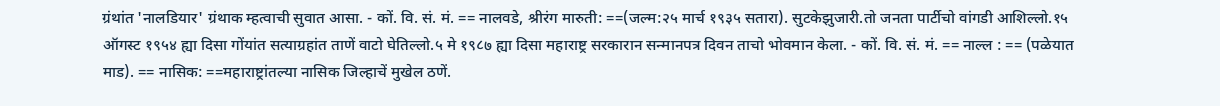ग्रंथांत 'नालडियार' ग्रंथाक म्हत्वाची सुवात आसा. - कों. वि. सं. मं. == नालवडे, श्रीरंग मारुती: ==(जल्म:२५ मार्च १९३५ सतारा). सुटकेझुजारी.तो जनता पार्टीचो वांगडी आशिल्लो.१५ ऑगस्ट १९५४ ह्या दिसा गोंयांत सत्याग्रहांत ताणें वाटो घेतिल्लो.५ मे १९८७ ह्या दिसा महाराष्ट्र सरकारान सन्मानपत्र दिवन ताचो भोवमान केला. - कों. वि. सं. मं. == नाल्ल : == (पळेयात माड). == नासिक: ==महाराष्ट्रांतल्या नासिक जिल्हाचें मुखेल ठणें.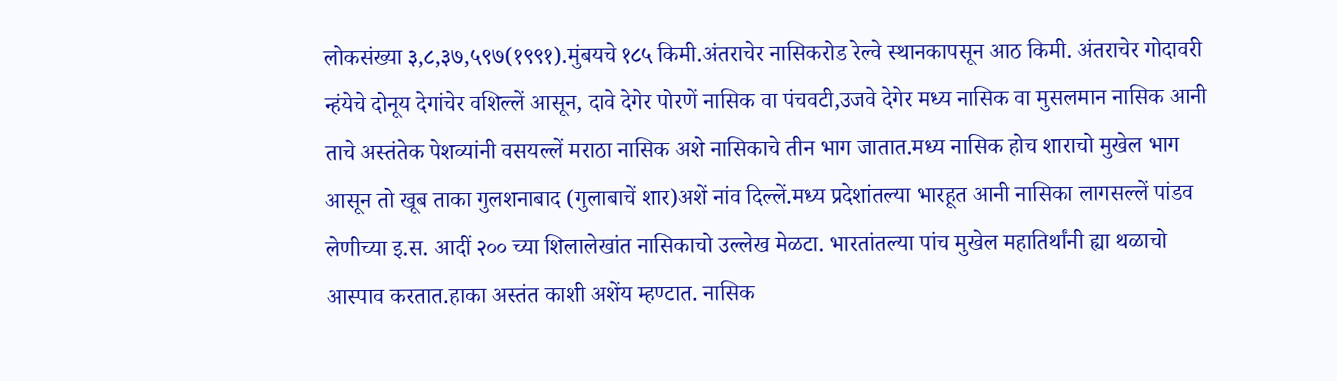लोकसंख्या ३,८,३७,५९७(१९९१).मुंबयचे १८५ किमी.अंतराचेर नासिकरोड रेल्वे स्थानकापसून आठ किमी. अंतराचेर गोदावरी न्हंयेचे दोनूय देगांचेर वशिल्लें आसून, दावे देगेर पोरणें नासिक वा पंचवटी,उजवे देगेर मध्य नासिक वा मुसलमान नासिक आनी ताचे अस्तंतेक पेशव्यांनी वसयल्लें मराठा नासिक अशे नासिकाचे तीन भाग जातात.मध्य नासिक होच शाराचो मुखेल भाग आसून तो खूब ताका गुलशनाबाद (गुलाबाचें शार)अशें नांव दिल्लें.मध्य प्रदेशांतल्या भारहूत आनी नासिका लागसल्लें पांडव लेणीच्या इ.स. आदीं २०० च्या शिलालेखांत नासिकाचो उल्लेख मेळटा. भारतांतल्या पांच मुखेल महातिर्थांनी ह्या थळाचो आस्पाव करतात.हाका अस्तंत काशी अशेंय म्हण्टात. नासिक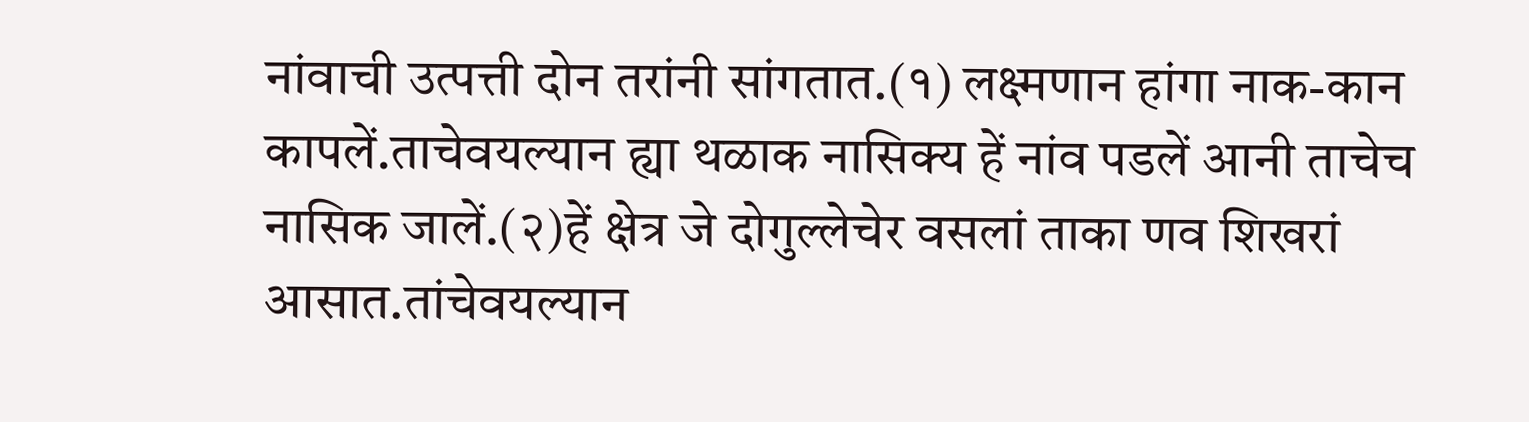नांवाची उत्पत्ती दोन तरांनी सांगतात.(१) लक्ष्मणान हांगा नाक-कान कापलें.ताचेवयल्यान ह्या थळाक नासिक्य हें नांव पडलें आनी ताचेच नासिक जालें.(२)हें क्षेत्र जे दोगुल्लेचेर वसलां ताका णव शिखरां आसात.तांचेवयल्यान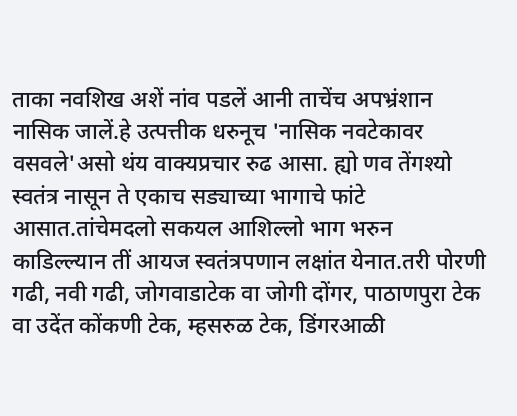ताका नवशिख अशें नांव पडलें आनी ताचेंच अपभ्रंशान नासिक जालें.हे उत्पत्तीक धरुनूच 'नासिक नवटेकावर वसवले'असो थंय वाक्यप्रचार रुढ आसा. ह्यो णव तेंगश्यो स्वतंत्र नासून ते एकाच सड्याच्या भागाचे फांटे आसात.तांचेमदलो सकयल आशिल्लो भाग भरुन काडिल्ल्यान तीं आयज स्वतंत्रपणान लक्षांत येनात.तरी पोरणी गढी, नवी गढी, जोगवाडाटेक वा जोगी दोंगर, पाठाणपुरा टेक वा उदेंत कोंकणी टेक, म्हसरुळ टेक, डिंगरआळी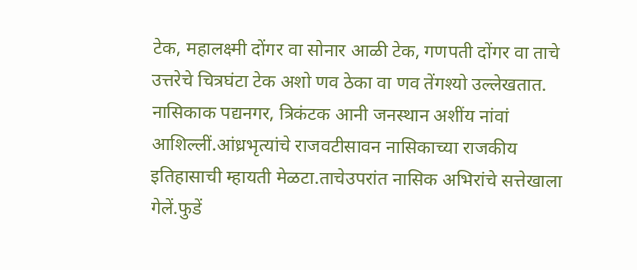टेक, महालक्ष्मी दोंगर वा सोनार आळी टेक, गणपती दोंगर वा ताचे उत्तरेचे चित्रघंटा टेक अशो णव ठेका वा णव तेंगश्यो उल्लेखतात. नासिकाक पद्यनगर, त्रिकंटक आनी जनस्थान अशींय नांवां आशिल्लीं.आंध्रभृत्यांचे राजवटीसावन नासिकाच्या राजकीय इतिहासाची म्हायती मेळटा.ताचेउपरांत नासिक अभिरांचे सत्तेखाला गेलें.फुडें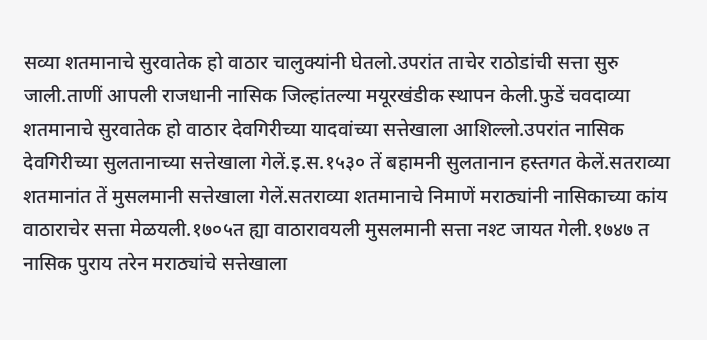सव्या शतमानाचे सुरवातेक हो वाठार चालुक्यांनी घेतलो.उपरांत ताचेर राठोडांची सत्ता सुरु जाली.ताणीं आपली राजधानी नासिक जिल्हांतल्या मयूरखंडीक स्थापन केली.फुडें चवदाव्या शतमानाचे सुरवातेक हो वाठार देवगिरीच्या यादवांच्या सत्तेखाला आशिल्लो.उपरांत नासिक देवगिरीच्या सुलतानाच्या सत्तेखाला गेलें.इ.स.१५३० तें बहामनी सुलतानान हस्तगत केलें.सतराव्या शतमानांत तें मुसलमानी सत्तेखाला गेलें.सतराव्या शतमानाचे निमाणें मराठ्यांनी नासिकाच्या कांय वाठाराचेर सत्ता मेळयली.१७०५त ह्या वाठारावयली मुसलमानी सत्ता नश्ट जायत गेली.१७४७ त नासिक पुराय तरेन मराठ्यांचे सत्तेखाला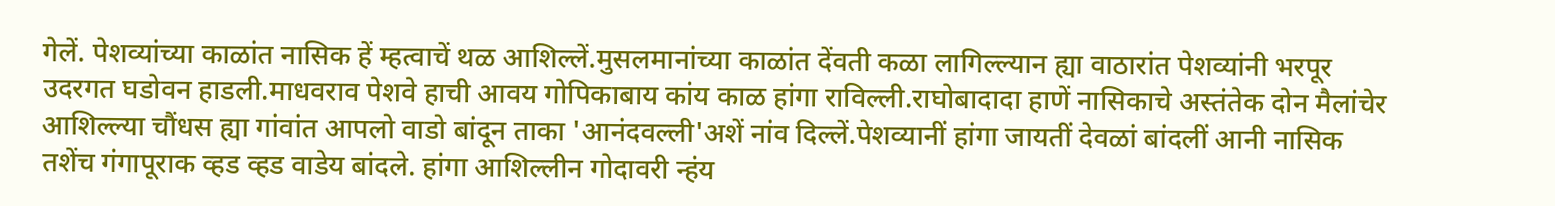गेलें. पेशव्यांच्या काळांत नासिक हें म्हत्वाचें थळ आशिल्लें.मुसलमानांच्या काळांत देंवती कळा लागिल्ल्यान ह्या वाठारांत पेशव्यांनी भरपूर उदरगत घडोवन हाडली.माधवराव पेशवे हाची आवय गोपिकाबाय कांय काळ हांगा राविल्ली.राघोबादादा हाणें नासिकाचे अस्तंतेक दोन मैलांचेर आशिल्ल्या चौंधस ह्या गांवांत आपलो वाडो बांदून ताका 'आनंदवल्ली'अशें नांव दिल्लें.पेशव्यानीं हांगा जायतीं देवळां बांदलीं आनी नासिक तशेंच गंगापूराक व्हड व्हड वाडेय बांदले. हांगा आशिल्लीन गोदावरी न्हंय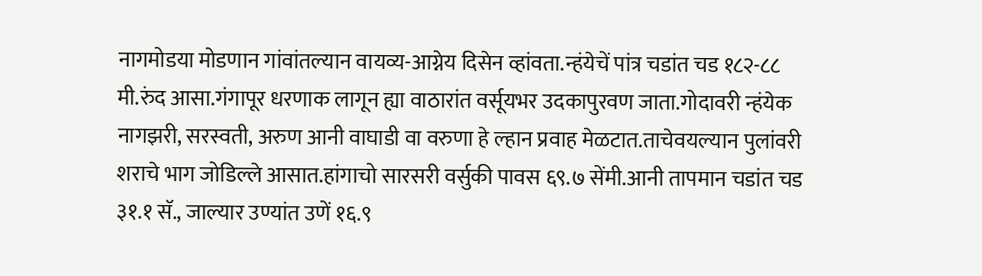नागमोडया मोडणान गांवांतल्यान वायव्य-आग्नेय दिसेन व्हांवता.न्हंयेचें पांत्र चडांत चड १८२-८८ मी.रुंद आसा.गंगापूर धरणाक लागून ह्या वाठारांत वर्सूयभर उदकापुरवण जाता.गोदावरी न्हंयेक नागझरी, सरस्वती, अरुण आनी वाघाडी वा वरुणा हे ल्हान प्रवाह मेळटात.ताचेवयल्यान पुलांवरी शराचे भाग जोडिल्ले आसात.हांगाचो सारसरी वर्सुकी पावस ६९.७ सेंमी.आनी तापमान चडांत चड ३१.१ सॅ., जाल्यार उण्यांत उणें १६.९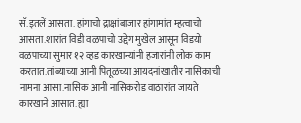सॅ.इतलें आसता. हांगाचो द्राक्षांबाजार हांगामांत म्हत्वाचो आसता.शारांत विडी वळपाचो उद्देग मुखेल आसून विडयो वळपाच्या सुमार १२ व्हड कारखान्यांनी हजारांनी लोक काम करतात.तांब्याच्या आनी पितूळच्या आयदनांखातीर नासिकाची नामना आसा.नासिक आनी नासिकरोड वाठारांत जायते कारखाने आसात. ह्या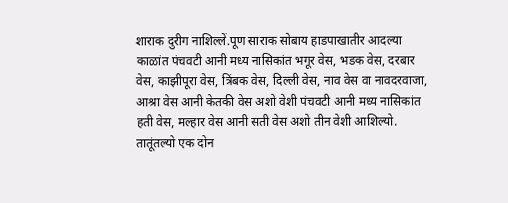शाराक दुरीग नाशिल्लें.पूण साराक सोबाय हाडपाखातीर आदल्या काळांत पंचवटी आनी मध्य नासिकांत भगूर वेस, भडक वेस, दरबार वेस, काझीपूरा वेस, त्रिंबक वेस, दिल्ली वेस, नाव वेस वा नावदरवाजा, आश्रा वेस आनी केतकी वेस अशो वेशी पंचवटी आनी मध्य नासिकांत हती वेस, मल्हार वेस आनी सती वेस अशो तीन वेशी आशिल्यो. तातूंतल्यो एक दोन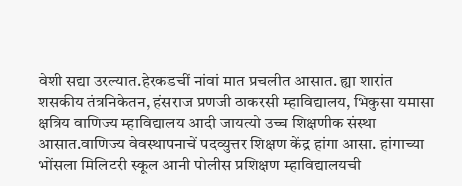वेशी सद्या उरल्यात.हेरकडचीं नांवां मात प्रचलीत आसात. ह्या शारांत शसकीय तंत्रनिकेतन, हंसराज प्रणजी ठाकरसी म्हाविद्यालय, भिकुसा यमासा क्षत्रिय वाणिज्य म्हाविद्यालय आदी जायत्यो उच्च शिक्षणीक संस्था आसात.वाणिज्य वेवस्थापनाचें पदव्युत्तर शिक्षण केंद्र हांगा आसा. हांगाच्या भोंसला मिलिटरी स्कूल आनी पोलीस प्रशिक्षण म्हाविद्यालयची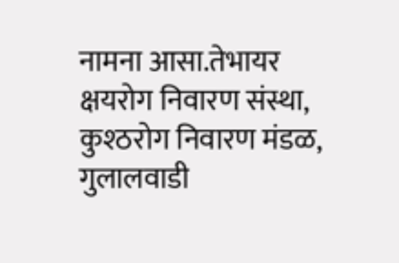नामना आसा.तेभायर क्षयरोग निवारण संस्था, कुश्ठरोग निवारण मंडळ, गुलालवाडी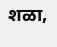शळा,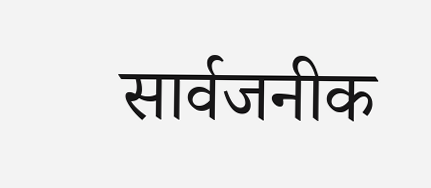सार्वजनीक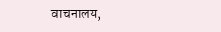वाचनालय,